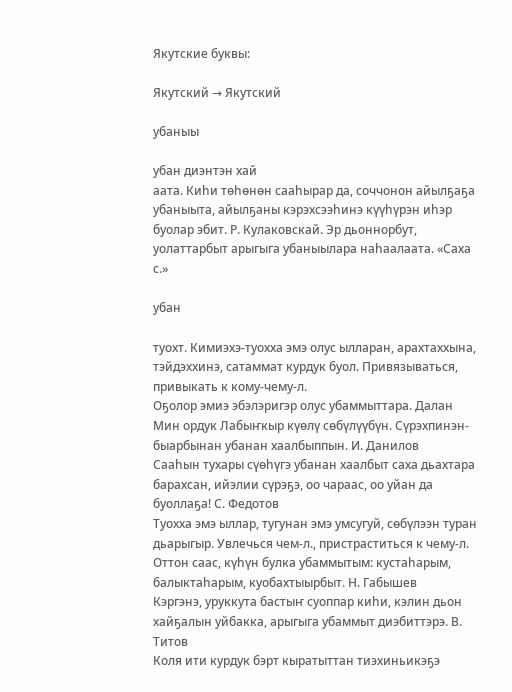Якутские буквы:

Якутский → Якутский

убаныы

убан диэнтэн хай
аата. Киһи төһөнөн сааһырар да, соччонон айылҕаҕа убаныыта, айылҕаны кэрэхсээһинэ күүһүрэн иһэр буолар эбит. Р. Кулаковскай. Эр дьоннорбут, уолаттарбыт арыгыга убаныылара наһаалаата. «Саха с.»

убан

туохт. Кимиэхэ-туохха эмэ олус ылларан, арахтаххына, тэйдэххинэ, сатаммат курдук буол. Привязываться, привыкать к кому-чему-л.
Оҕолор эмиэ эбэлэригэр олус убаммыттара. Далан
Мин ордук Лабыҥкыр күөлү сөбүлүүбүн. Сүрэхпинэн-быарбынан убанан хаалбыппын. И. Данилов
Сааһын тухары сүөһүгэ убанан хаалбыт саха дьахтара барахсан, ийэлии сүрэҕэ, оо чараас, оо уйан да буоллаҕа! С. Федотов
Туохха эмэ ыллар, тугунан эмэ умсугуй, сөбүлээн туран дьарыгыр. Увлечься чем-л., пристраститься к чему-л.
Оттон саас, күһүн булка убаммытым: кустаһарым, балыктаһарым, куобахтыырбыт. Н. Габышев
Кэргэнэ, уруккута бастыҥ суоппар киһи, кэлин дьон хайҕалын уйбакка, арыгыга убаммыт диэбиттэрэ. В. Титов
Коля ити курдук бэрт кыратыттан тиэхиньикэҕэ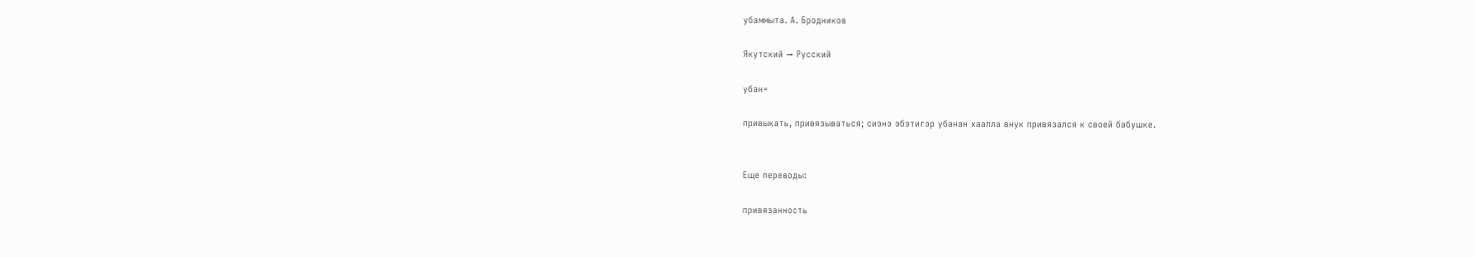убаммыта. А. Бродников

Якутский → Русский

убан=

привыкать, привязываться; сиэнэ эбэтигэр убанан хаалла внук привязался к своей бабушке.


Еще переводы:

привязанность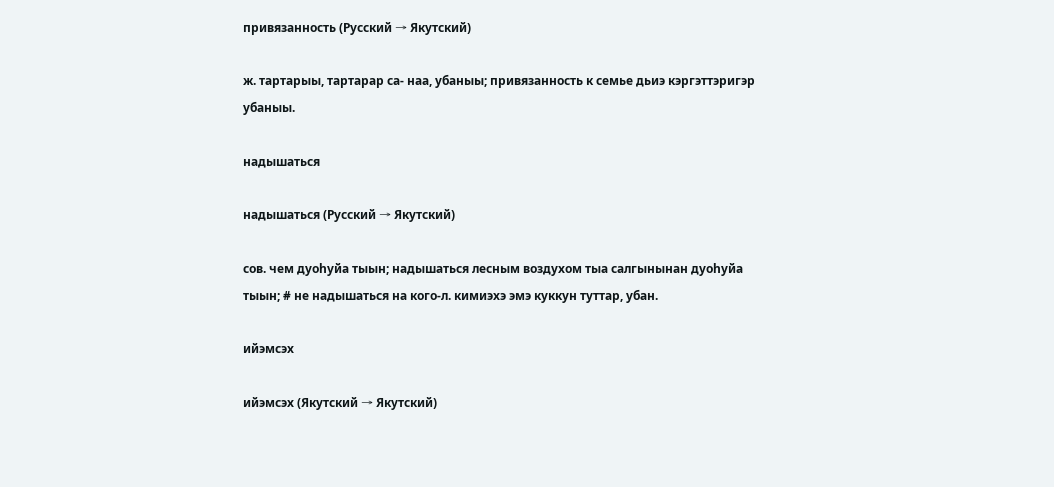привязанность (Русский → Якутский)

ж. тартарыы, тартарар са- наа, убаныы; привязанность к семье дьиэ кэргэттэригэр убаныы.

надышаться

надышаться (Русский → Якутский)

сов. чем дуоһуйа тыын; надышаться лесным воздухом тыа салгынынан дуоһуйа тыын; # не надышаться на кого-л. кимиэхэ эмэ куккун туттар, убан.

ийэмсэх

ийэмсэх (Якутский → Якутский)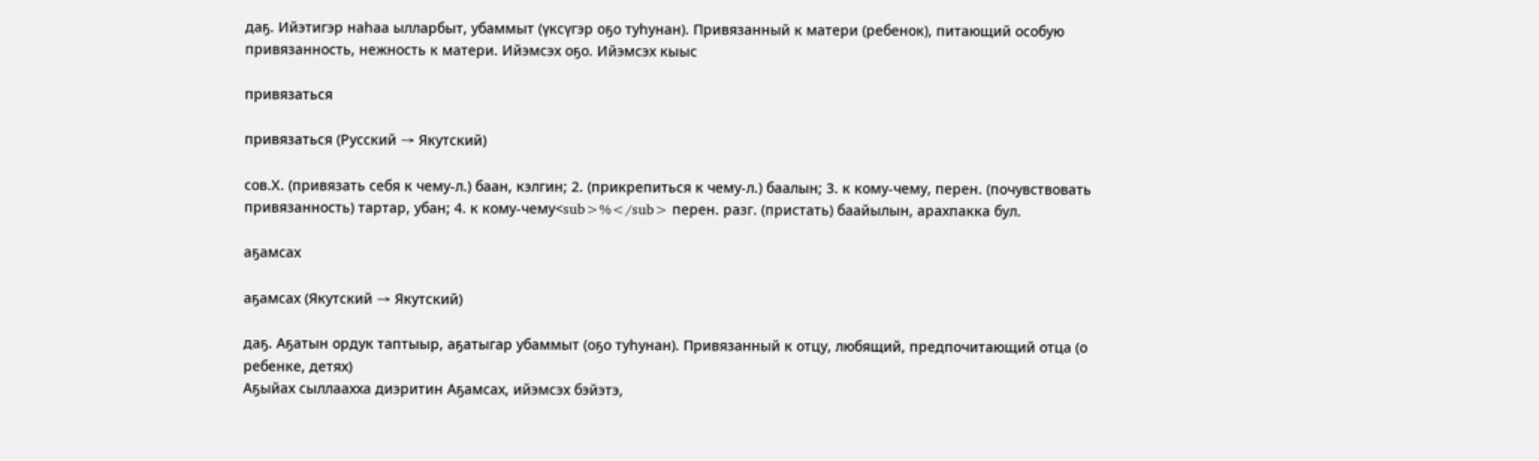даҕ. Ийэтигэр наһаа ылларбыт, убаммыт (үксүгэр оҕо туһунан). Привязанный к матери (ребенок), питающий особую привязанность, нежность к матери. Ийэмсэх оҕо. Ийэмсэх кыыс

привязаться

привязаться (Русский → Якутский)

сов.Х. (привязать себя к чему-л.) баан, кэлгин; 2. (прикрепиться к чему-л.) баалын; 3. к кому-чему, перен. (почувствовать привязанность) тартар, убан; 4. к кому-чему<sub>%</sub> перен. разг. (пристать) баайылын, арахпакка бул.

аҕамсах

аҕамсах (Якутский → Якутский)

даҕ. Аҕатын ордук таптыыр, аҕатыгар убаммыт (оҕо туһунан). Привязанный к отцу, любящий, предпочитающий отца (о ребенке, детях)
Аҕыйах сыллаахха диэритин Аҕамсах, ийэмсэх бэйэтэ,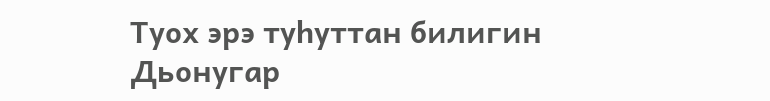Туох эрэ туһуттан билигин Дьонугар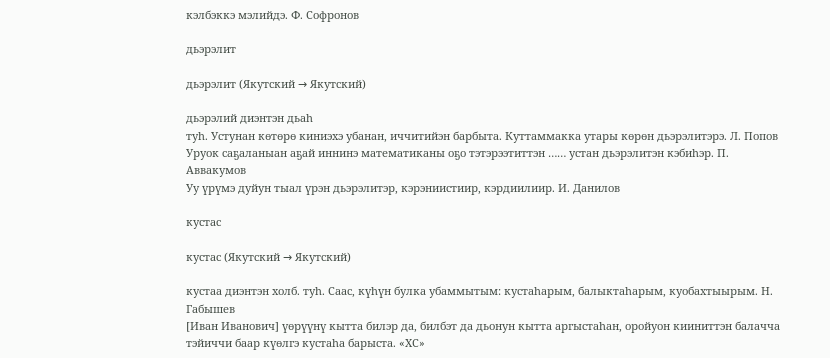кэлбэккэ мэлийдэ. Ф. Софронов

дьэрэлит

дьэрэлит (Якутский → Якутский)

дьэрэлий диэнтэн дьаһ
туһ. Устунан көтөрө киниэхэ убанан, иччитийэн барбыта. Куттаммакка утары көрөн дьэрэлитэрэ. Л. Попов
Уруок саҕаланыан аҕай иннинэ математиканы оҕо тэтэрээтиттэн …… устан дьэрэлитэн кэбиһэр. П. Аввакумов
Уу үрүмэ дуйун тыал үрэн дьэрэлитэр, кэрэниистиир, кэрдиилиир. И. Данилов

кустас

кустас (Якутский → Якутский)

кустаа диэнтэн холб. туһ. Саас, күһүн булка убаммытым: кустаһарым, балыктаһарым, куобахтыырым. Н. Габышев
[Иван Иванович] үөрүүнү кытта билэр да, билбэт да дьонун кытта аргыстаһан, оройуон кииниттэн балачча тэйиччи баар күөлгэ кустаһа барыста. «ХС»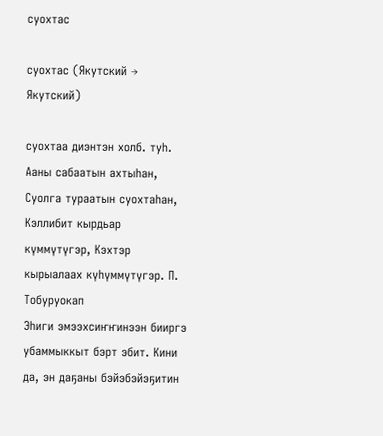суохтас

суохтас (Якутский → Якутский)

суохтаа диэнтэн холб. туһ. Ааны сабаатын ахтыһан, Суолга тураатын суохтаһан, Кэллибит кырдьар күммүтүгэр, Кэхтэр кырыалаах күһүммүтүгэр. П. Тобуруокап
Эһиги эмээхсиҥҥинээн бииргэ убаммыккыт бэрт эбит. Кини да, эн даҕаны бэйэбэйэҕитин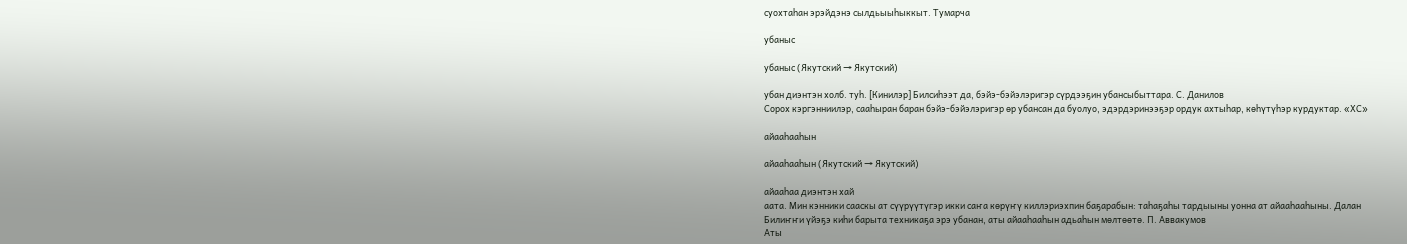суохтаһан эрэйдэнэ сылдьыыһыккыт. Тумарча

убаныс

убаныс (Якутский → Якутский)

убан диэнтэн холб. туһ. [Кинилэр] Билсиһээт да, бэйэ-бэйэлэригэр сүрдээҕин убансыбыттара. С. Данилов
Сорох кэргэнниилэр, сааһыран баран бэйэ-бэйэлэригэр өр убансан да буолуо, эдэрдэринээҕэр ордук ахтыһар, көһүтүһэр курдуктар. «ХС»

айааһааһын

айааһааһын (Якутский → Якутский)

айааһаа диэнтэн хай
аата. Мин кэнники сааскы ат сүүрүүтүгэр икки саҥа көрүҥү киллэриэхпин баҕарабын: таһаҕаһы тардыыны уонна ат айааһааһыны. Далан
Билиҥҥи үйэҕэ киһи барыта техникаҕа эрэ убанан, аты айааһааһын адьаһын мөлтөөтө. П. Аввакумов
Аты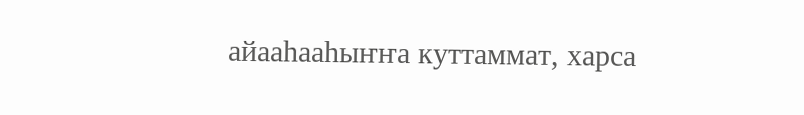айааһааһыҥҥа куттаммат, харса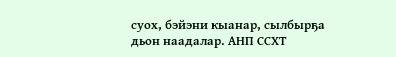суох, бэйэни кыанар, сылбырҕа дьон наадалар. АНП ССХТ